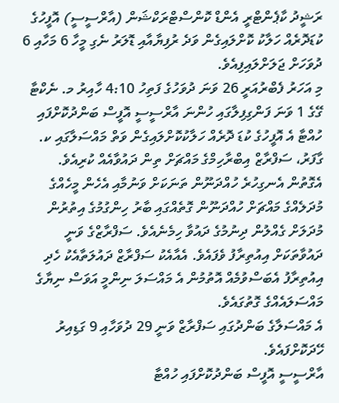ރަޝީދު ކާޕެންޓްރީ އެންޑް ކޮންސްޓްރަކްޝަން (އާރްސީސީ) އޮފީހުގެ ކުޑަދޮރެއް ހަލާކު ކޮށްލައިގެން ވަދެ ރުފިޔާއާއި ޑޮލަރު ނެގި މީހާ 6 މަހާއި 6 ދުވަހަށް ޖަލަށްލައިފިއެވެ.
މި އަހަރު ފެބްރުއަރީ 26 ވަނަ ދުވަހުގެ ފަތިހު 4:10 ހާއިރު މ. ނެކްޓާ ގޭގެ 1 ވަނަ ފަންގިފިލާގައި ހުންނަ އާރްސީސީ އޮފީސް ބަންދުކޮށްފައި ހުއްޓާ އެ އޮފީހުގެ ކުޑަ ދޮރެއް ހަލާކުކޮށްލައިގެން ވަތް މައްސަލާގައި ކ. ގާފަރު، ސަފްރާޒް އިބްރާހިމްގެ މައްޗަށް ތިން ދައުވާއެއް ކުރިއެވެ.
އެގޮތުން އެނގިހުރެ ހުއްދަނޫން ތަނަކަށް ވަނުމާއި އެހެން މީހެއްގެ މުދަލެއްގެ މައްޗަށް ހުއްދަނޫން ގޮތެއްގައި ބާރު ހިންގުމުގެ އިތުރުން މުދަލަށް ގެއްލުން ދިނުމުގެ ދައުވާ ހިމެނެއެވެ. ސަފްރާޒްގެ ވަނީ ދައުވާތަކަށް އިއުތިރާފު ވެފައެވެ. އެއާއެކު ސަފްރާޒް ދައުލަތާއެކު ހެދި އިއުތިރާފު އެބަސްވުމެއް އޮތުމުން އެ މައްސަލަ ނިންމީ އަވަސް ނިޔާގެ މައްސަލައެއްގެ ގޮތުގައެވެ.
އެ މައްސަލާގެ ބަންދުގައި ސަފްރާޒް ވަނީ 29 ދުވަހާއި 9 ގަޑިއިރު ހޭދަކޮށްފައެވެ.
އާރްސީސީ އޮފީސް ބަންދުކޮށްފައި ހުއްޓާ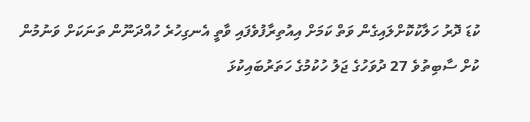ކުޑަ ދޮރު ހަލާކުކޮށްލައިގެން ވަތް ކަމަށް އިއުތިރާފުވެފައި ވާތީ އެނގިހުރެ ހުއްދަނޫން ތަނަކަށް ވަނުމުން ކުށް ސާބިތުވެ 27 ދުވަހުގެ ޖަލު ހުކުމުގެ ހަތަރުބައިކުޅަ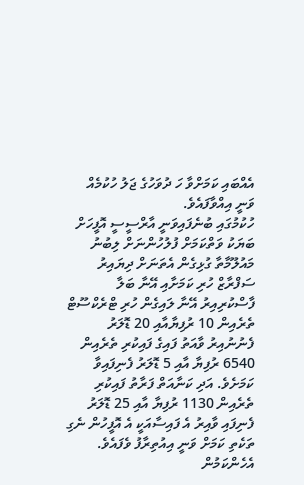އެއްބައި ކަމަށްވާ ހަ ދުވަހުގެ ޖަލު ހުކުމެއް ވަނީ އިއްވާފައެވެ.
ހުކުމުގައި ބުނެފައިވަނީ އާރްސީސީ އޮފީހަށް ބަޔަކު ވަތްކަމަށް ފުލުހުންނަށް ލިބުނު މައުލޫމާތާ ގުޅިގެން އެތަނަށް ދިޔައިރު ސަފްރާޒް ހުރި ކަމަށާއި އޭނާ ބަލާ ފާސްކުރިއިރު އޭނާ ލައިގެން ހުރި ޓްރެކްސޫޓް ތެރެއިން 10 ރުފިޔާއާއި 20 ޑޮލަރު ފެނުނުއިރު ވާއަތު ފައިގެ ފައިކުރި ތެރެއިން 6540 ރުފިޔާ އާއި 5 ޑޮލަރު ފެނިފައިވާ ކަމަށެވެ. އަދި ކަނާއަތް ފަރާތު ފައިކުރި ތެރެއިން 1130 ރުފިޔާ އާއި 25 ޑޮލަރު ފެނިފައި ވާއިރު އެ ފައިސާއަކީ އެ އޮފީހުން ނެގި ތަކެތި ކަމަށް ވަނީ އިއުތިރާފު ވެފައެވެ. އެހެންކަމުން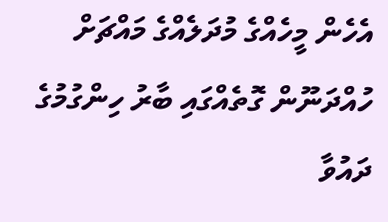އެހެން މީހެއްގެ މުދަލެއްގެ މައްޗަށް ހުއްދަނޫން ގޮތެއްގައި ބާރު ހިންގުމުގެ ދައުވާ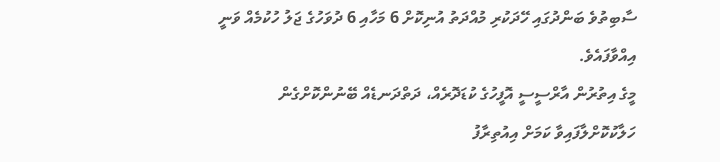ސާބިތުވެ ބަންދުގައި ހޭދަކުރި މުއްދަތު އުނިކޮށް 6 މަހާއި 6 ދުވަހުގެ ޖަލު ހުކުމެއް ވަނީ އިއްވާފައެވެ.
މީގެ އިތުރުން އާރްސީސީ އޮފީހުގެ ކުޑަދޮރެއް، ދަތްދަނޑެއް ބޭނުންކޮށްގެން ހަލާކުކޮށްލާފައިވާ ކަމަށް އިއުތިރާފު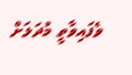ވެފައިވާތީ މުދަލަށް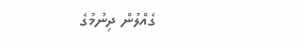ގެއްލުން ދިނުމުގެ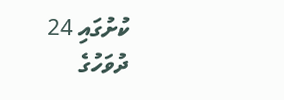ކުށުގައި 24 ދުވަހުގެ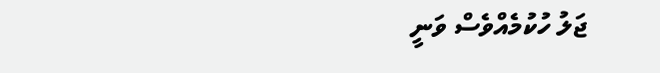ޖަލު ހުކުމެއްވެސް ވަނީ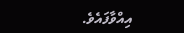އިއްވާފައެވެ.